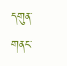དགུན་གནང་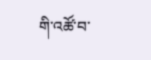གི་འཚོ་བ་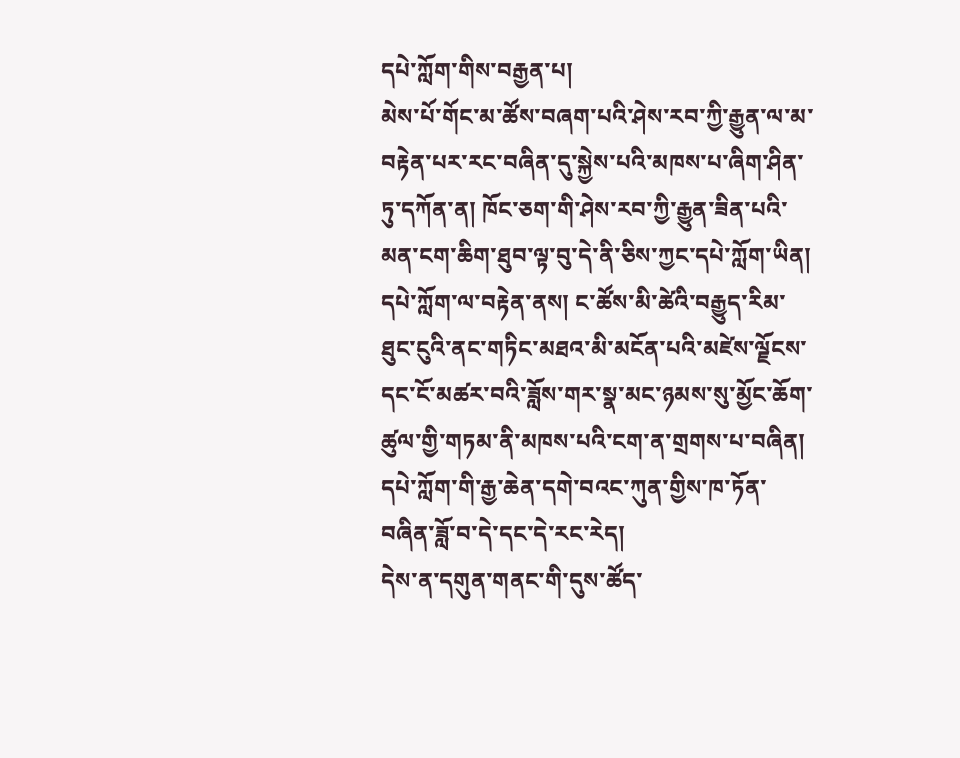དཔེ་ཀློག་གིས་བརྒྱན་པ།
མེས་པོ་གོང་མ་ཚོས་བཞག་པའི་ཤེས་རབ་ཀྱི་རྒྱུན་ལ་མ་བརྟེན་པར་རང་བཞིན་དུ་སྐྱེས་པའི་མཁས་པ་ཞིག་ཤིན་ཏུ་དཀོན་ན། ཁོང་ཅག་གི་ཤེས་རབ་ཀྱི་རྒྱུན་ཟིན་པའི་མན་ངག་ཆིག་ཐུབ་ལྟ་བུ་དེ་ནི་ཅིས་ཀྱང་དཔེ་ཀློག་ཡིན། དཔེ་ཀློག་ལ་བརྟེན་ནས། ང་ཚོས་མི་ཚེའི་བརྒྱུད་རིམ་ཐུང་ངུའི་ནང་གཏིང་མཐའ་མི་མངོན་པའི་མཛེས་ལྗོངས་དང་ངོ་མཚར་བའི་ཟློས་གར་སྣ་མང་ཉམས་སུ་མྱོང་ཆོག་ཚུལ་གྱི་གཏམ་ནི་མཁས་པའི་ངག་ན་གྲགས་པ་བཞིན། དཔེ་ཀློག་གི་རྒྱ་ཆེན་དགེ་བའང་ཀུན་གྱིས་ཁ་ཏོན་བཞིན་ཟློ་བ་དེ་དང་དེ་རང་རེད།
དེས་ན་དགུན་གནང་གི་དུས་ཚོད་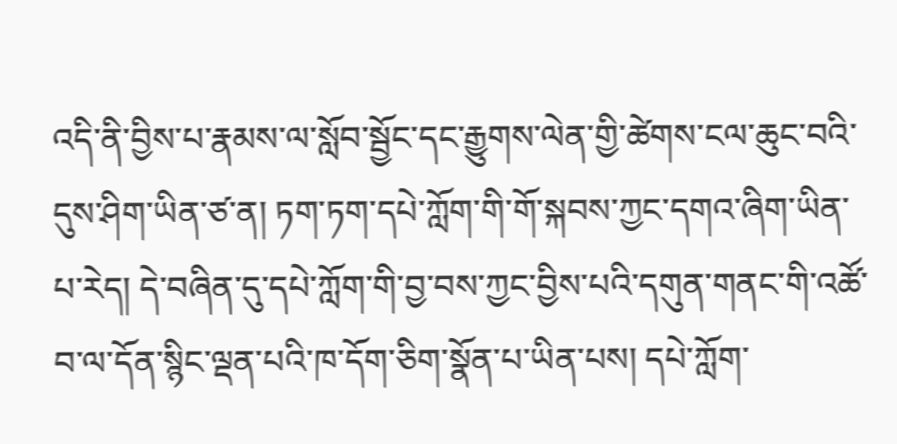འདི་ནི་བྱིས་པ་རྣམས་ལ་སློབ་སྦྱོང་དང་རྒྱུགས་ལེན་གྱི་ཚེགས་ངལ་ཆུང་བའི་དུས་ཤིག་ཡིན་ཙ་ན། ཏག་ཏག་དཔེ་ཀློག་གི་གོ་སྐབས་ཀྱང་དགའ་ཞིག་ཡིན་པ་རེད། དེ་བཞིན་དུ་དཔེ་ཀློག་གི་བྱ་བས་ཀྱང་བྱིས་པའི་དགུན་གནང་གི་འཚོ་བ་ལ་དོན་སྙིང་ལྡན་པའི་ཁ་དོག་ཅིག་སྣོན་པ་ཡིན་པས། དཔེ་ཀློག་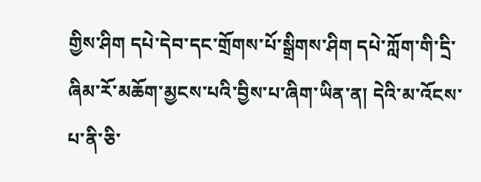གྱིས་ཤིག དཔེ་དེབ་དང་གྲོགས་པོ་སྒྲིགས་ཤིག དཔེ་ཀློག་གི་དྲི་ཞིམ་རོ་མཆོག་མྱངས་པའི་བྱིས་པ་ཞིག་ཡིན་ན། དེའི་མ་འོངས་པ་ནི་ཅི་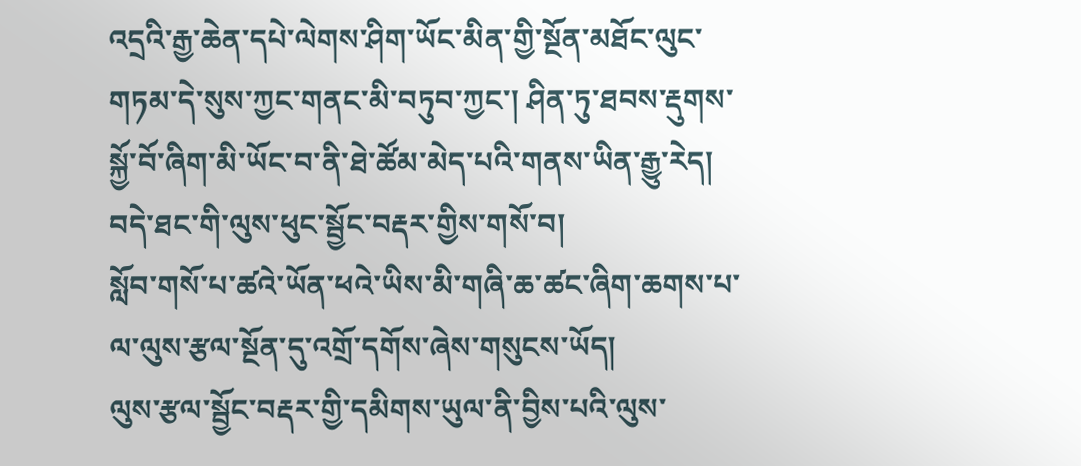འདྲའི་རྒྱ་ཆེན་དཔེ་ལེགས་ཤིག་ཡོང་མིན་གྱི་སྔོན་མཐོང་ལུང་གཏམ་དེ་སུས་ཀྱང་གནང་མི་བཏུབ་ཀྱང་། ཤིན་ཏུ་ཐབས་རྡུགས་སྐྱོ་བོ་ཞིག་མི་ཡོང་བ་ནི་ཐེ་ཚོམ་མེད་པའི་གནས་ཡིན་རྒྱུ་རེད།
བདེ་ཐང་གི་ལུས་ཕུང་སྦྱོང་བརྡར་གྱིས་གསོ་བ།
སློབ་གསོ་པ་ཚའེ་ཡོན་ཕའེ་ཡིས་མི་གཞི་ཆ་ཚང་ཞིག་ཆགས་པ་ལ་ལུས་རྩལ་སྔོན་དུ་འགྲོ་དགོས་ཞེས་གསུངས་ཡོད།
ལུས་རྩལ་སྦྱོང་བརྡར་གྱི་དམིགས་ཡུལ་ནི་བྱིས་པའི་ལུས་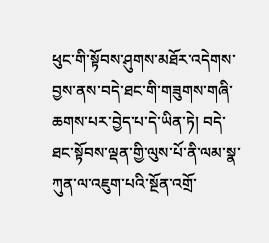ཕུང་གི་སྟོབས་ཤུགས་མཐོར་འདེགས་བྱས་ནས་བདེ་ཐང་གི་གཟུགས་གཞི་ཆགས་པར་བྱེད་པ་དེ་ཡིན་ཏེ། བདེ་ཐང་སྟོབས་ལྡན་གྱི་ལུས་པོ་ནི་ལམ་སྣ་ཀུན་ལ་འཇུག་པའི་སྔོན་འགྲོ་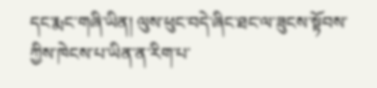དང་རྨང་གཞི་ཡིན། ལུས་ཕུང་བདེ་ཞིང་ཐང་ལ་ཟུངས་སྟོབས་ཀྱིས་ཁེངས་པ་ཡིན་ན་རིག་པ་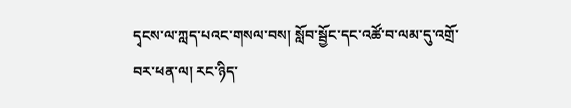དྭངས་ལ་ཀླད་པའང་གསལ་བས། སློབ་སྦྱོང་དང་འཚོ་བ་ལམ་དུ་འགྲོ་བར་ཕན་ལ། རང་ཉིད་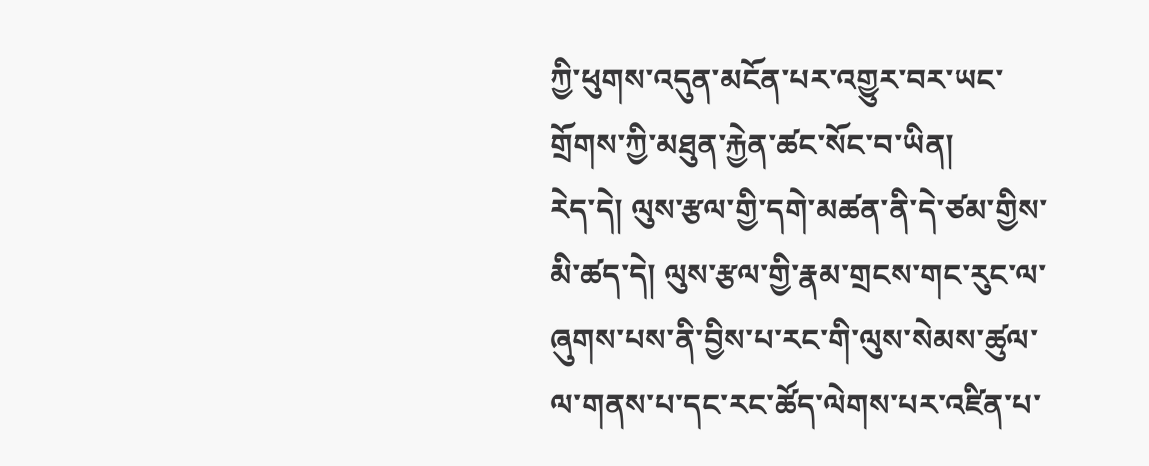ཀྱི་ཕུགས་འདུན་མངོན་པར་འགྱུར་བར་ཡང་གྲོགས་ཀྱི་མཐུན་རྐྱེན་ཚང་སོང་བ་ཡིན།
རེད་དེ། ལུས་རྩལ་གྱི་དགེ་མཚན་ནི་དེ་ཙམ་གྱིས་མི་ཚད་དེ། ལུས་རྩལ་གྱི་རྣམ་གྲངས་གང་རུང་ལ་ཞུགས་པས་ནི་བྱིས་པ་རང་གི་ལུས་སེམས་ཚུལ་ལ་གནས་པ་དང་རང་ཚོད་ལེགས་པར་འཛིན་པ་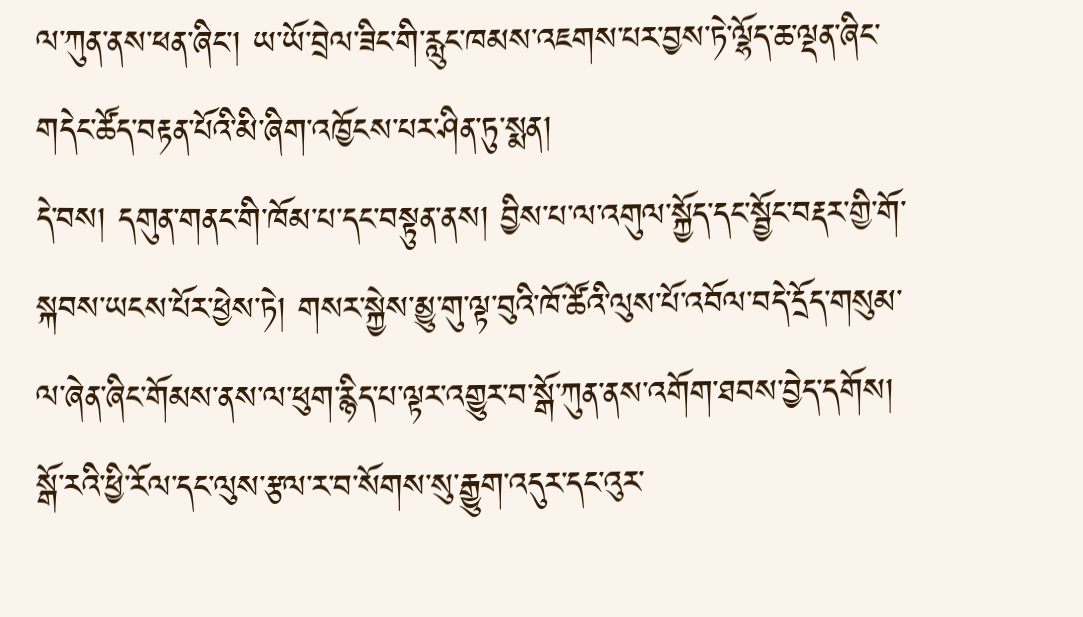ལ་ཀུན་ནས་ཕན་ཞིང་། ཡ་ཡོ་བྲེལ་ཟིང་གི་རླུང་ཁམས་འཇགས་པར་བྱས་ཏེ་ལྷོད་ཆ་ལྡན་ཞིང་གདེང་ཚོད་བརྟན་པོའི་མི་ཞིག་འཁྱོངས་པར་ཤིན་ཏུ་སྨན།
དེ་བས། དགུན་གནང་གི་ཁོམ་པ་དང་བསྟུན་ནས། བྱིས་པ་ལ་འགུལ་སྐྱོད་དང་སྦྱོང་བརྡར་གྱི་གོ་སྐབས་ཡངས་པོར་ཕྱེས་ཏེ། གསར་སྐྱེས་མྱུ་གུ་ལྟ་བུའི་ཁོ་ཚོའི་ལུས་པོ་འབོལ་བདེ་དྲོད་གསུམ་ལ་ཞེན་ཞིང་གོམས་ནས་ལ་ཕུག་རྙིད་པ་ལྟར་འགྱུར་བ་སྒོ་ཀུན་ནས་འགོག་ཐབས་བྱེད་དགོས། སྒོ་རའི་ཕྱི་རོལ་དང་ལུས་རྩལ་ར་བ་སོགས་སུ་རྒྱུག་འདུར་དང་འུར་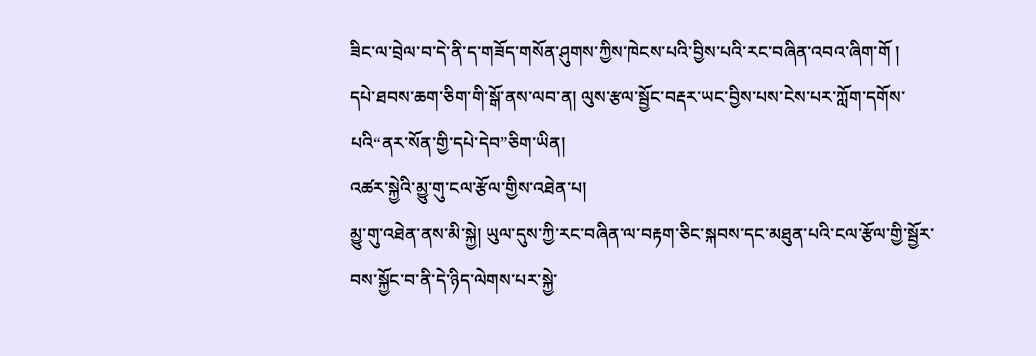ཟིང་ལ་བྲེལ་བ་དེ་ནི་ད་གཟོད་གསོན་ཤུགས་ཀྱིས་ཁེངས་པའི་བྱིས་པའི་རང་བཞིན་འབའ་ཞིག་གོ །
དཔེ་ཐབས་ཆག་ཅིག་གི་སྒོ་ནས་ལབ་ན། ལུས་རྩལ་སྦྱོང་བརྡར་ཡང་བྱིས་པས་ངེས་པར་ཀློག་དགོས་པའི“ནར་སོན་གྱི་དཔེ་དེབ”ཅིག་ཡིན།
འཚར་སྐྱེའི་མྱུ་གུ་ངལ་རྩོལ་གྱིས་འཐེན་པ།
མྱུ་གུ་འཐེན་ནས་མི་སྐྱེ། ཡུལ་དུས་ཀྱི་རང་བཞིན་ལ་བརྟག་ཅིང་སྐབས་དང་མཐུན་པའི་ངལ་རྩོལ་གྱི་སྦྱོར་བས་སྐྱོང་བ་ནི་དེ་ཉིད་ལེགས་པར་སྐྱེ་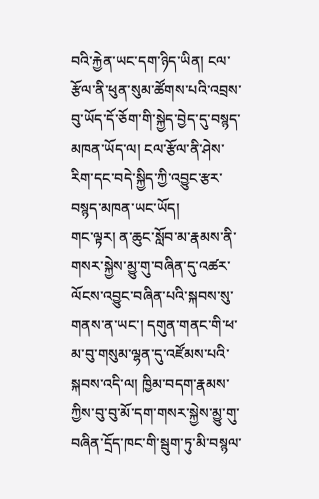བའི་རྐྱེན་ཡང་དག་ཉིད་ཡིན། ངལ་རྩོལ་ནི་ཕུན་སུམ་ཚོགས་པའི་འབྲས་བུ་ཡོད་དོ་ཅོག་གི་སྐྱེད་བྱེད་དུ་བསྙད་མཁན་ཡོད་ལ། ངལ་རྩོལ་ནི་ཤེས་རིག་དང་བདེ་སྐྱིད་ཀྱི་འབྱུང་རྩར་བསྙད་མཁན་ཡང་ཡོད།
གང་ལྟར། ན་ཆུང་སློབ་མ་རྣམས་ནི་གསར་སྐྱེས་མྱུ་གུ་བཞིན་དུ་འཚར་ལོངས་འབྱུང་བཞིན་པའི་སྐབས་སུ་གནས་ན་ཡང་། དགུན་གནང་གི་ཕ་མ་བུ་གསུམ་ལྷན་དུ་འཛོམས་པའི་སྐབས་འདི་ལ། ཁྱིམ་བདག་རྣམས་ཀྱིས་བུ་བུ་མོ་དག་གསར་སྐྱེས་མྱུ་གུ་བཞིན་དྲོད་ཁང་གི་སྦུག་ཏུ་མི་བསྙལ་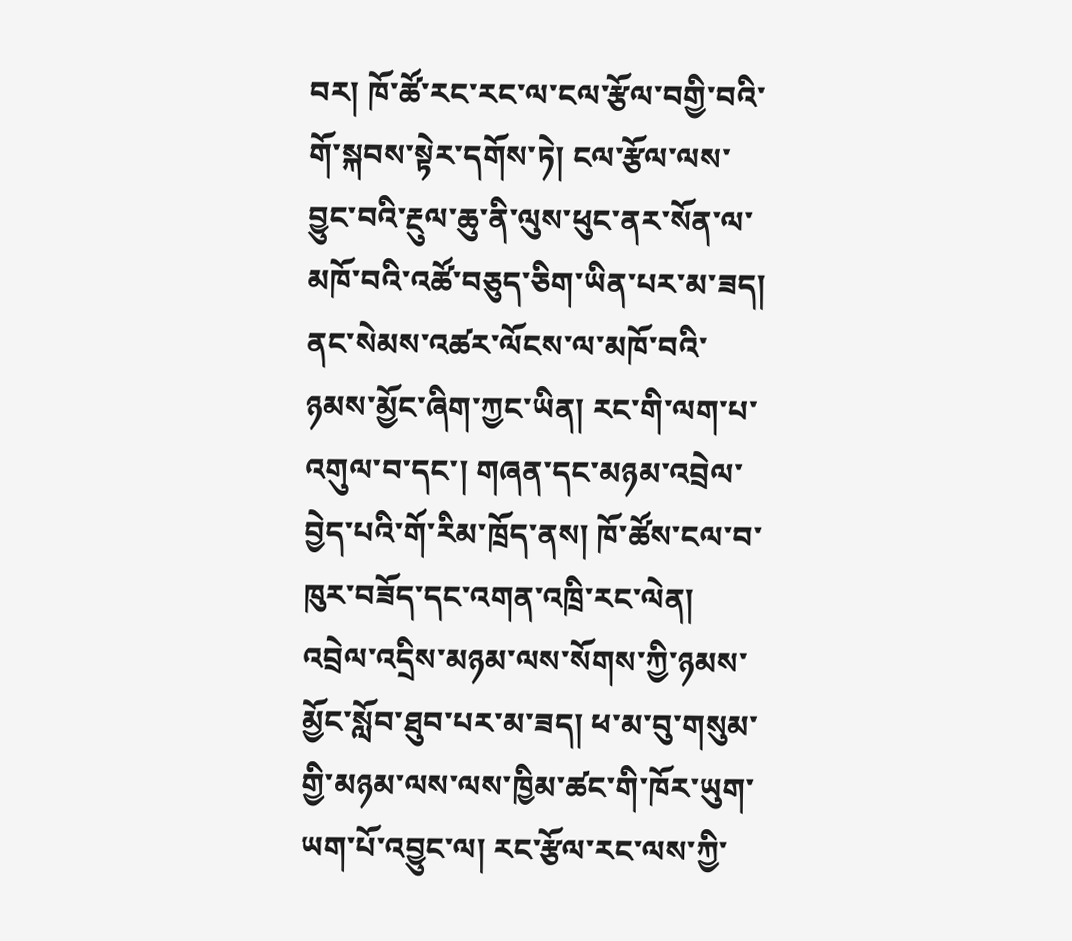བར། ཁོ་ཚོ་རང་རང་ལ་ངལ་རྩོལ་བགྱི་བའི་གོ་སྐབས་སྟེར་དགོས་ཏེ། ངལ་རྩོལ་ལས་བྱུང་བའི་རྔུལ་ཆུ་ནི་ལུས་ཕུང་ནར་སོན་ལ་མཁོ་བའི་འཚོ་བཅུད་ཅིག་ཡིན་པར་མ་ཟད། ནང་སེམས་འཚར་ལོངས་ལ་མཁོ་བའི་ཉམས་མྱོང་ཞིག་ཀྱང་ཡིན། རང་གི་ལག་པ་འགུལ་བ་དང་། གཞན་དང་མཉམ་འབྲེལ་བྱེད་པའི་གོ་རིམ་ཁྲོད་ནས། ཁོ་ཚོས་ངལ་བ་ཁུར་བཟོད་དང་འགན་འཁྲི་རང་ལེན། འབྲེལ་འདྲིས་མཉམ་ལས་སོགས་ཀྱི་ཉམས་མྱོང་སློབ་ཐུབ་པར་མ་ཟད། ཕ་མ་བུ་གསུམ་གྱི་མཉམ་ལས་ལས་ཁྱིམ་ཚང་གི་ཁོར་ཡུག་ཡག་པོ་འབྱུང་ལ། རང་རྩོལ་རང་ལས་ཀྱི་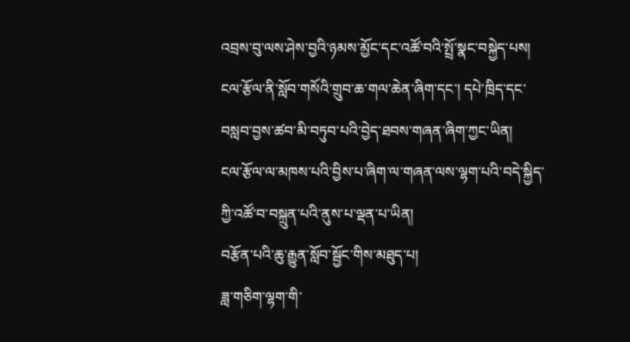འབྲས་བུ་ལས་ཤེས་བྱའི་ཉམས་མྱོང་དང་འཚོ་བའི་སྤྲོ་སྣང་བསྐྱེད་པས། ངལ་རྩོལ་ནི་སློབ་གསོའི་གྲུབ་ཆ་གལ་ཆེན་ཞིག་དང་། དཔེ་ཁྲིད་དང་བསླབ་བྱས་ཚབ་མི་བཏུབ་པའི་བྱེད་ཐབས་གཞན་ཞིག་ཀྱང་ཡིན།
ངལ་རྩོལ་ལ་མཁས་པའི་བྱིས་པ་ཞིག་ལ་གཞན་ལས་ལྷག་པའི་བདེ་སྐྱིད་ཀྱི་འཚོ་བ་བསྐྲུན་པའི་ནུས་པ་ལྡན་པ་ཡིན།
བརྩོན་པའི་ཆུ་རྒྱུན་སློབ་སྦྱོང་གིས་མཐུད་པ།
ཟླ་གཅིག་ལྷག་གི་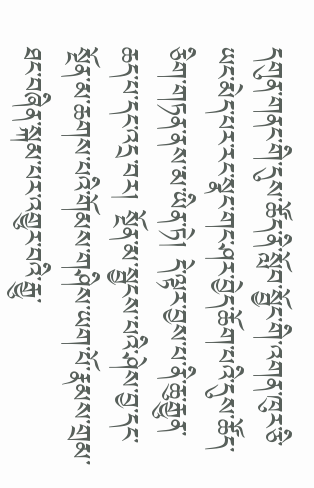དགུན་གནང་གི་དུས་ཚོད་ནི་སློབ་སྦྱོང་གི་འགན་ཁུར་ཅི་ཡང་མེད་པར་རང་སྣང་གང་ཤར་བྱེད་ཆོག་པའི་དུས་ཚོད་ཅིག་གཏན་ནས་མ་ཡིན་ཏེ། དེ་ལྟར་བྱས་པ་ནི་ཆུ་རྒྱུན་ཆད་པ་དང་འདྲ་བར། སྔོན་མ་སྦྱངས་པའི་ཤེས་བྱ་དང་སྔོན་མ་ཆགས་པའི་གོམས་གཤིས་ཡག་པོ་རྣམས་གྲམ་ཐང་བཞིན་སྐམ་པར་འགྱུར་བའི་རྒྱུ་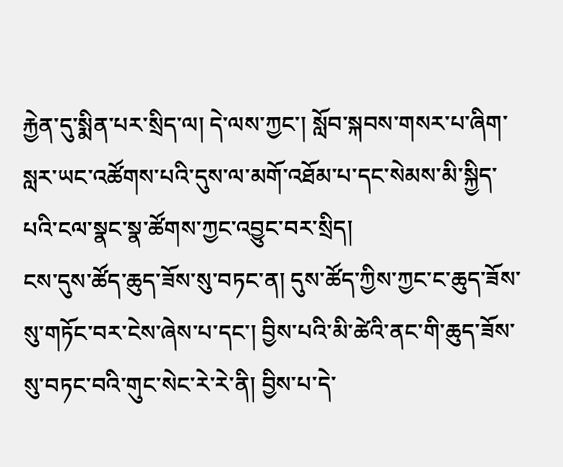རྐྱེན་དུ་སྨིན་པར་སྲིད་ལ། དེ་ལས་ཀྱང་། སློབ་སྐབས་གསར་པ་ཞིག་སླར་ཡང་འཚོགས་པའི་དུས་ལ་མགོ་འཐོམ་པ་དང་སེམས་མི་སྐྱིད་པའི་ངལ་སྣང་སྣ་ཚོགས་ཀྱང་འབྱུང་བར་སྲིད།
ངས་དུས་ཚོད་ཆུད་ཟོས་སུ་བཏང་ན། དུས་ཚོད་ཀྱིས་ཀྱང་ང་ཆུད་ཟོས་སུ་གཏོང་བར་ངེས་ཞེས་པ་དང་། བྱིས་པའི་མི་ཚེའི་ནང་གི་ཆུད་ཟོས་སུ་བཏང་བའི་གུང་སེང་རེ་རེ་ནི། བྱིས་པ་དེ་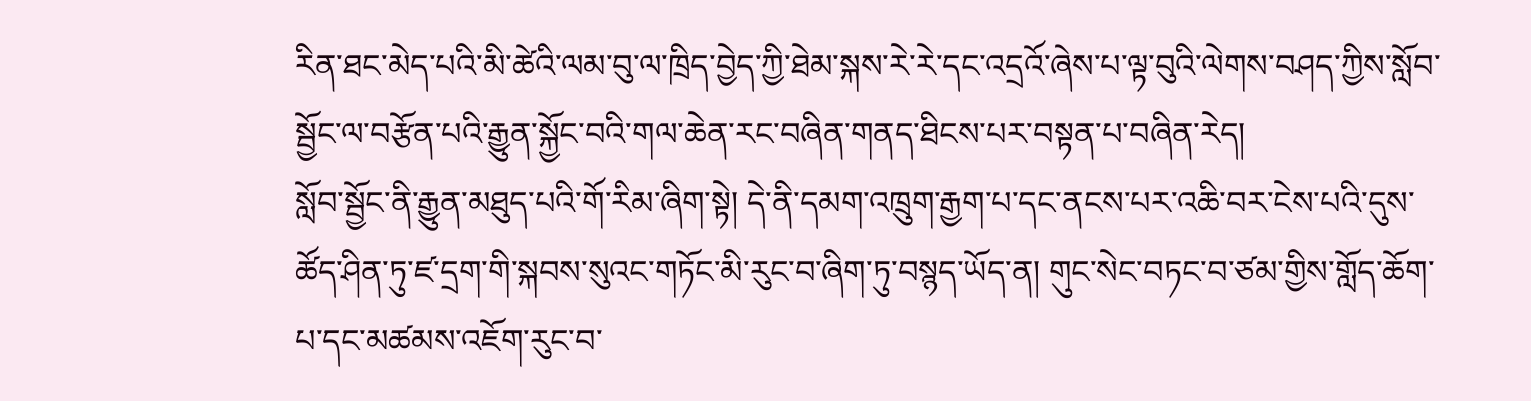རིན་ཐང་མེད་པའི་མི་ཚེའི་ལམ་བུ་ལ་ཁྲིད་བྱེད་ཀྱི་ཐེམ་སྐས་རེ་རེ་དང་འདྲའོ་ཞེས་པ་ལྟ་བུའི་ལེགས་བཤད་ཀྱིས་སློབ་སྦྱོང་ལ་བརྩོན་པའི་རྒྱུན་སྐྱོང་བའི་གལ་ཆེན་རང་བཞིན་གནད་ཐིངས་པར་བསྟན་པ་བཞིན་རེད།
སློབ་སྦྱོང་ནི་རྒྱུན་མཐུད་པའི་གོ་རིམ་ཞིག་སྟེ། དེ་ནི་དམག་འཁྲུག་རྒྱག་པ་དང་ནངས་པར་འཆི་བར་ངེས་པའི་དུས་ཚོད་ཤིན་ཏུ་ཛ་དྲག་གི་སྐབས་སུའང་གཏོང་མི་རུང་བ་ཞིག་ཏུ་བསྙད་ཡོད་ན། གུང་སེང་བཏང་བ་ཙམ་གྱིས་གློད་ཆོག་པ་དང་མཚམས་འཇོག་རུང་བ་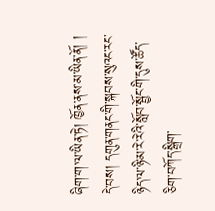ཞིག་ག་ལ་ཡིན་ཏེ། ཁྱོན་ནས་མ་ཡིན་ནོ། ། དེ་བས། དགུན་གནང་གི་སྐབས་སུའང་རང་ཉིད་ལ་ཉི་མ་རེ་རེའི་སློབ་སྦྱོང་གི་དུས་ཚོད་ཅིག་བཀོད་སྒྲིག་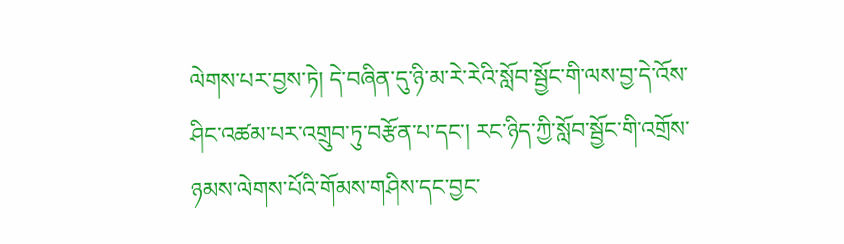ལེགས་པར་བྱས་ཏེ། དེ་བཞིན་དུ་ཉི་མ་རེ་རེའི་སློབ་སྦྱོང་གི་ལས་བྱ་དེ་འོས་ཤིང་འཚམ་པར་འགྲུབ་ཏུ་བརྩོན་པ་དང་། རང་ཉིད་ཀྱི་སློབ་སྦྱོང་གི་འགྲོས་ཉམས་ལེགས་པོའི་གོམས་གཤིས་དང་བྱང་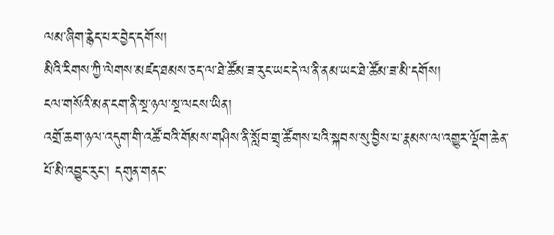ལམ་ཞིག་རྙེད་པར་བྱེད་དགོས།
མིའི་རིགས་ཀྱི་ལེགས་མཛད་ཐམས་ཅད་ལ་ཐེ་ཚོམ་ཟ་རུང་ཡང་དེ་ལ་ནི་ནམ་ཡང་ཐེ་ཚོམ་ཟ་མི་དགོས།
ངལ་གསོའི་མན་ངག་ནི་སྔ་ཉལ་སྔ་ལངས་ཡིན།
འགྲོ་ཆག་ཉལ་འདུག་གི་འཚོ་བའི་གོམས་གཤིས་ནི་སློབ་གྲྭ་ཚོགས་པའི་སྐབས་སུ་བྱིས་པ་རྣམས་ལ་འགྱུར་ལྡོག་ཆེན་པོ་མི་འབྱུང་རུང་། དགུན་གནང་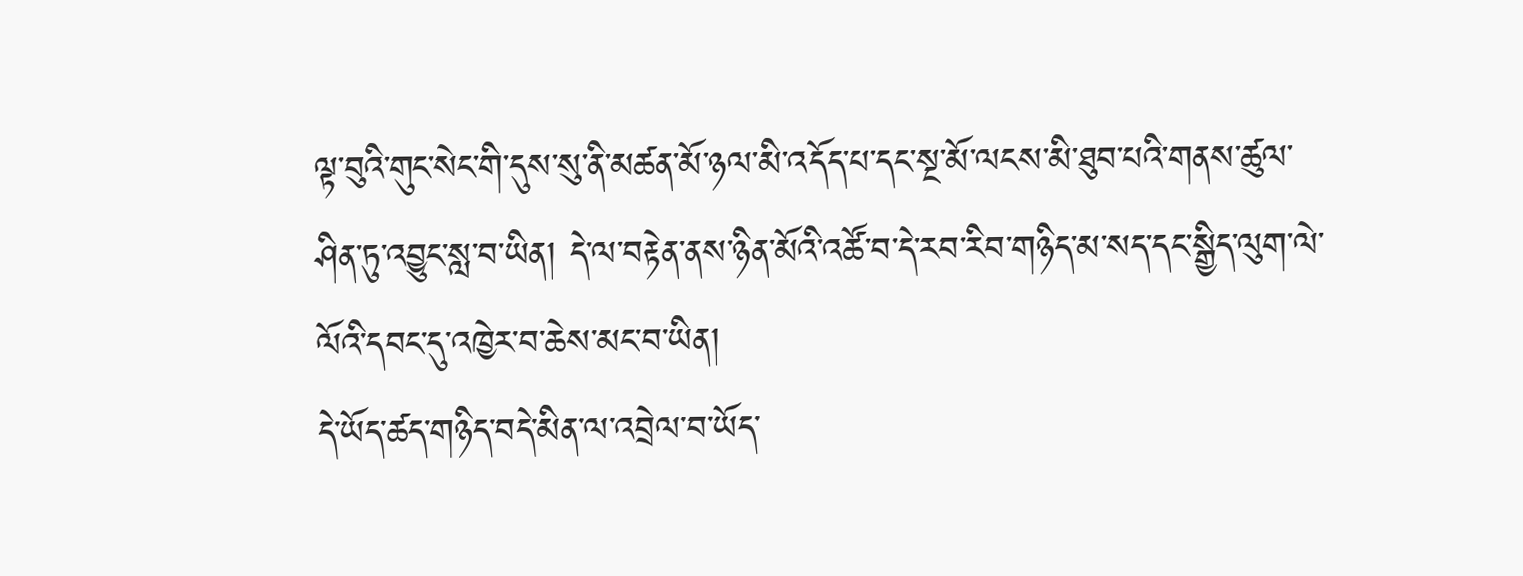ལྟ་བུའི་གུང་སེང་གི་དུས་སུ་ནི་མཚན་མོ་ཉལ་མི་འདོད་པ་དང་སྔ་མོ་ལངས་མི་ཐུབ་པའི་གནས་ཚུལ་ཤིན་ཏུ་འབྱུང་སླ་བ་ཡིན། དེ་ལ་བརྟེན་ནས་ཉིན་མོའི་འཚོ་བ་དེ་རབ་རིབ་གཉིད་མ་སད་དང་སྒྱིད་ལུག་ལེ་ལོའི་དབང་དུ་འཁྱེར་བ་ཆེས་མང་བ་ཡིན།
དེ་ཡོད་ཚད་གཉིད་བདེ་མིན་ལ་འབྲེལ་བ་ཡོད་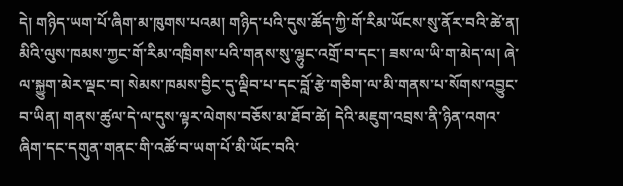དེ། གཉིད་ཡག་པོ་ཞིག་མ་ཁུགས་པའམ། གཉིད་པའི་དུས་ཚོད་ཀྱི་གོ་རིམ་ཡོངས་སུ་ནོར་བའི་ཚེ་ན། མིའི་ལུས་ཁམས་ཀྱང་གོ་རིམ་འཁྲིགས་པའི་གནས་སུ་ལྷུང་འགྲོ་བ་དང་། ཟས་ལ་ཡི་ག་མེད་ལ། ཞེ་ལ་སྐྱུག་མེར་ལྡང་བ། སེམས་ཁམས་བྱིང་དུ་ལྡིབ་པ་དང་བློ་རྩེ་གཅིག་ལ་མི་གནས་པ་སོགས་འབྱུང་བ་ཡིན། གནས་ཚུལ་དེ་ལ་དུས་ལྟར་ལེགས་བཅོས་མ་ཐོབ་ཚེ། དེའི་མཇུག་འབྲས་ནི་ཉིན་འགའ་ཞིག་དང་དགུན་གནང་གི་འཚོ་བ་ཡག་པོ་མི་ཡོང་བའི་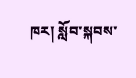ཁར། སློབ་སྐབས་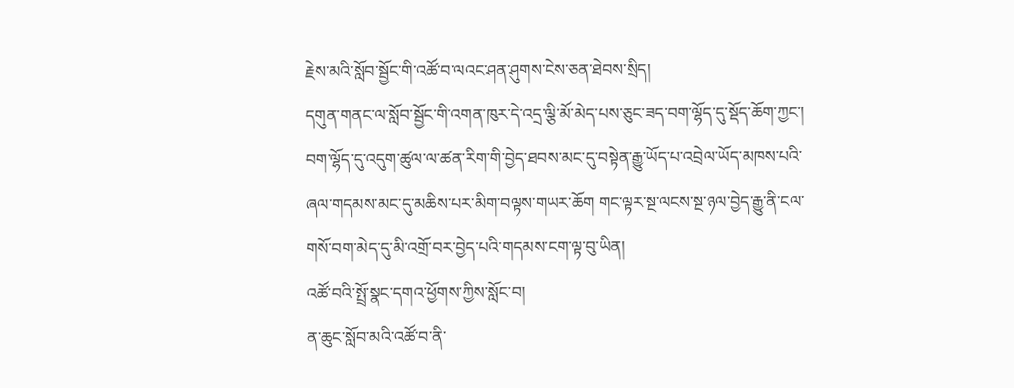རྗེས་མའི་སློབ་སྦྱོང་གི་འཚོ་བ་ལའང་ཤན་ཤུགས་ངེས་ཅན་ཐེབས་སྲིད།
དགུན་གནང་ལ་སློབ་སྦྱོང་གི་འགན་ཁུར་དེ་འདྲ་ལྕི་མོ་མེད་པས་ཅུང་ཟད་བག་ལྷོད་དུ་སྡོད་ཆོག་ཀྱང་། བག་ལྷོད་དུ་འདུག་ཚུལ་ལ་ཚན་རིག་གི་བྱེད་ཐབས་མང་དུ་བསྟེན་རྒྱུ་ཡོད་པ་འབྲེལ་ཡོད་མཁས་པའི་ཞལ་གདམས་མང་དུ་མཆིས་པར་མིག་བལྟས་གཡར་ཆོག གང་ལྟར་སྔ་ལངས་སྔ་ཉལ་བྱེད་རྒྱུ་ནི་ངལ་གསོ་བག་མེད་དུ་མི་འགྲོ་བར་བྱེད་པའི་གདམས་ངག་ལྟ་བུ་ཡིན།
འཚོ་བའི་སྤྲོ་སྣང་དགའ་ཕྱོགས་ཀྱིས་སློང་བ།
ན་ཆུང་སློབ་མའི་འཚོ་བ་ནི་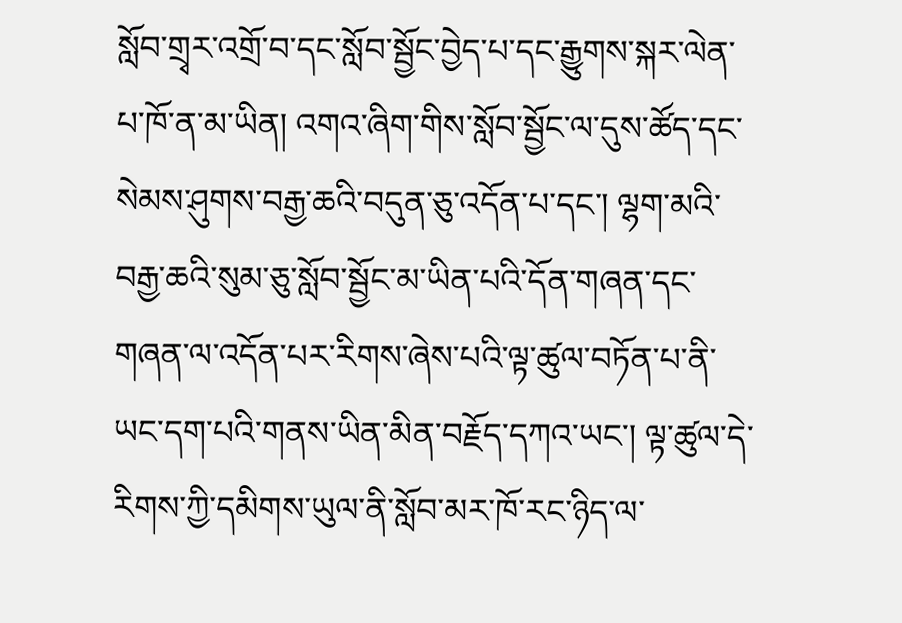སློབ་གྲྭར་འགྲོ་བ་དང་སློབ་སྦྱོང་བྱེད་པ་དང་རྒྱུགས་སྐར་ལེན་པ་ཁོ་ན་མ་ཡིན། འགའ་ཞིག་གིས་སློབ་སྦྱོང་ལ་དུས་ཚོད་དང་སེམས་ཤུགས་བརྒྱ་ཆའི་བདུན་ཅུ་འདོན་པ་དང་། ལྷག་མའི་བརྒྱ་ཆའི་སུམ་ཅུ་སློབ་སྦྱོང་མ་ཡིན་པའི་དོན་གཞན་དང་གཞན་ལ་འདོན་པར་རིགས་ཞེས་པའི་ལྟ་ཚུལ་བཏོན་པ་ནི་ཡང་དག་པའི་གནས་ཡིན་མིན་བརྗོད་དཀའ་ཡང་། ལྟ་ཚུལ་དེ་རིགས་ཀྱི་དམིགས་ཡུལ་ནི་སློབ་མར་ཁོ་རང་ཉིད་ལ་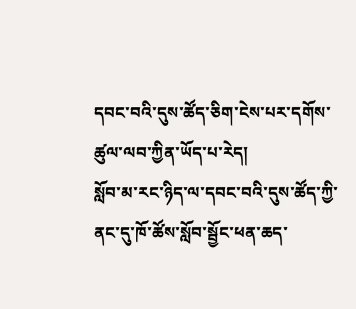དབང་བའི་དུས་ཚོད་ཅིག་ངེས་པར་དགོས་ཚུལ་ལབ་ཀྱིན་ཡོད་པ་རེད།
སློབ་མ་རང་ཉིད་ལ་དབང་བའི་དུས་ཚོད་ཀྱི་ནང་དུ་ཁོ་ཚོས་སློབ་སྦྱོང་ཕན་ཆད་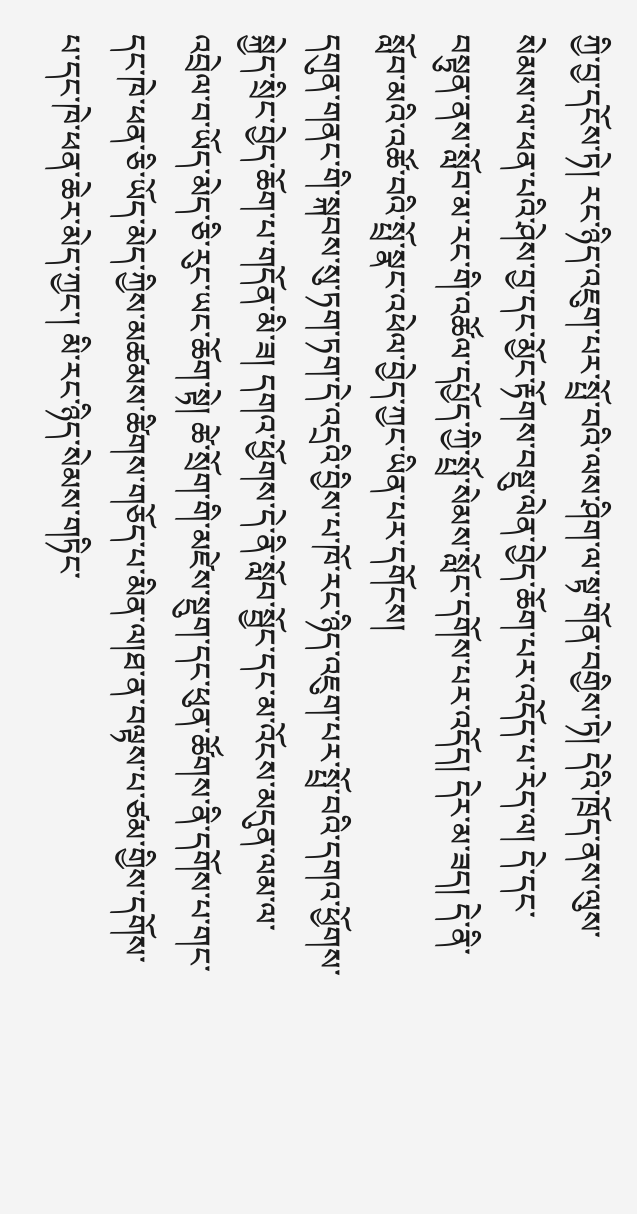ཀྱི་བྱ་དངོས་ཏེ། རང་ཉིད་འཇུག་པར་སྤྲོ་བའི་ལས་ཤིག་ལ་སྟ་གོན་བགྱིས་ཏེ། དེའི་ཁྲོད་ནས་ལུས་སེམས་ལ་ཕན་པའི་ཤེས་བྱ་དང་མྱོང་རྟོགས་བསྡུ་ལེན་བྱེད་ཆོག་པར་འདོད་པ་རེད་ལ། དེ་དང་བསྟུན་ནས་སློབ་མ་རང་གི་འཚོལ་དཔྱོད་ཀྱི་སྤྲོ་སེམས་སློང་དགོས་པར་འདོད། དེར་མ་ཟད། དེ་ནི་སློབ་མའི་འཚོ་བའི་སྤྲོ་སྣང་འཕེལ་བྱེད་ཀྱང་ཡིན་པར་དགོངས།
དགུན་གནང་གི་སྐབས་སུ་ཏག་ཏག་དེ་འདྲའི་བྱིས་པ་ཁོ་རང་ཉིད་འཇུག་པར་སྤྲོ་བའི་དགའ་ཕྱོགས་སྐྱེད་སྲིང་བྱེད་ཆོག་པ་གདོན་མི་ཟ། དགའ་ཕྱོགས་དེ་ནི་སློབ་སྦྱོང་དང་མ་འོངས་མདུན་ལམ་ལ་འབྲེལ་བ་ཡོད་མེད་ཅི་རུང་ཡང་ཆོག་སྟེ། ཚེ་སྲོག་གི་མཛེས་སྡུག་དང་ཕུན་ཚོགས་ནི་དགོས་པ་གང་དང་ཁེ་ཕན་ཅི་ཡོད་མེད་ཀྱིས་མཚམས་ཚིགས་གཅོད་པ་མིན་ལ།ཐ་ན་བལྟས་པ་ཙམ་གྱིས་དགོས་པ་དང་ཁེ་ཕན་ཆེར་མེད་ཀྱང་། མི་རང་ཉིད་སེམས་གཏིང་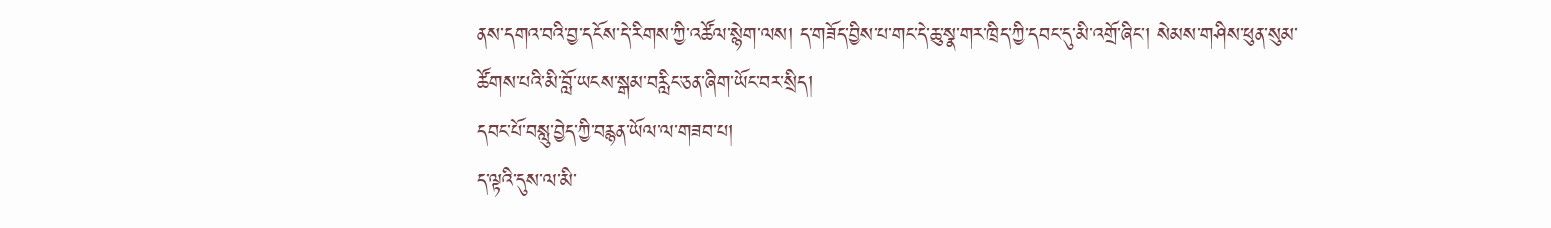ནས་དགའ་བའི་བྱ་དངོས་དེ་རིགས་ཀྱི་འཚོལ་སྙེག་ལས། ད་གཟོད་བྱིས་པ་གང་དེ་ཆུ་སྣ་གར་ཁྲིད་ཀྱི་དབང་དུ་མི་འགྲོ་ཞིང་། སེམས་གཤིས་ཕུན་སུམ་ཚོགས་པའི་མི་བློ་ཡངས་སྒམ་བརླིང་ཅན་ཞིག་ཡོང་བར་སྲིད།
དབང་པོ་བསླུ་བྱེད་ཀྱི་བརྙན་ཡོལ་ལ་གཟབ་པ།
ད་ལྟའི་དུས་ལ་མི་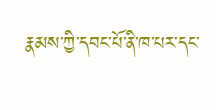རྣམས་ཀྱི་དབང་པོ་ནི་ཁ་པར་དང་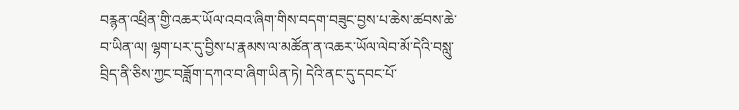བརྙན་འཕྲིན་གྱི་འཆར་ཡོལ་འབའ་ཞིག་གིས་བདག་བཟུང་བྱས་པ་ཆེས་ཚབས་ཆེ་བ་ཡིན་ལ། ལྷག་པར་དུ་བྱིས་པ་རྣམས་ལ་མཚོན་ན་འཆར་ཡོལ་ལེབ་མོ་དེའི་བསླུ་བྲིད་ནི་ཅིས་ཀྱང་བཟློག་དཀའ་བ་ཞིག་ཡིན་ཏེ། དེའི་ནང་དུ་དབང་པོ་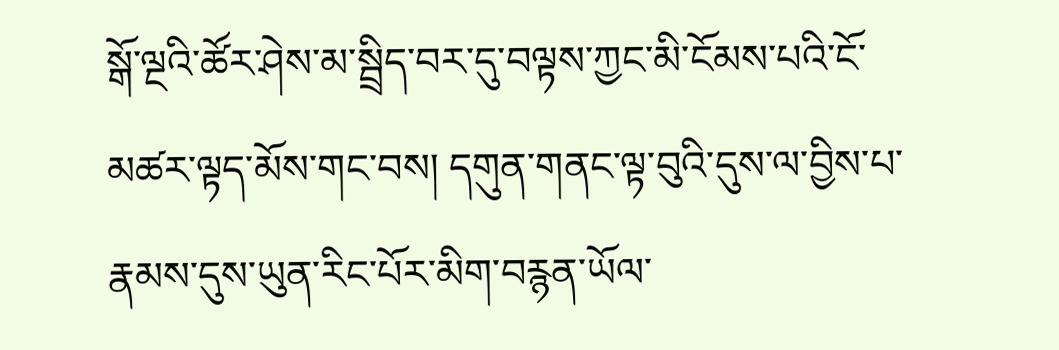སྒོ་ལྔའི་ཚོར་ཤེས་མ་སྦྲིད་བར་དུ་བལྟས་ཀྱང་མི་ངོམས་པའི་ངོ་མཚར་ལྟད་མོས་གང་བས། དགུན་གནང་ལྟ་བུའི་དུས་ལ་བྱིས་པ་རྣམས་དུས་ཡུན་རིང་པོར་མིག་བརྙན་ཡོལ་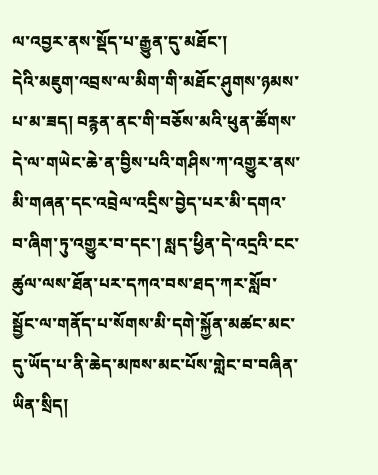ལ་འབྱར་ནས་སྡོད་པ་རྒྱུན་དུ་མཐོང་།
དེའི་མཇུག་འབྲས་ལ་མིག་གི་མཐོང་ཤུགས་ཉམས་པ་མ་ཟད། བརྙན་ནང་གི་བཅོས་མའི་ཕུན་ཚོགས་དེ་ལ་གཡེང་ཆེ་ན་བྱིས་པའི་གཤིས་ཀ་འགྱུར་ནས་མི་གཞན་དང་འབྲེལ་འདྲིས་བྱེད་པར་མི་དགའ་བ་ཞིག་ཏུ་འགྱུར་བ་དང་། སླད་ཕྱིན་དེ་འདྲའི་ངང་ཚུལ་ལས་ཐོན་པར་དཀའ་བས་ཐད་ཀར་སློབ་སྦྱོང་ལ་གནོད་པ་སོགས་མི་དགེ་སྐྱོན་མཚང་མང་དུ་ཡོད་པ་ནི་ཆེད་མཁས་མང་པོས་གླེང་བ་བཞིན་ཡིན་སྲིད།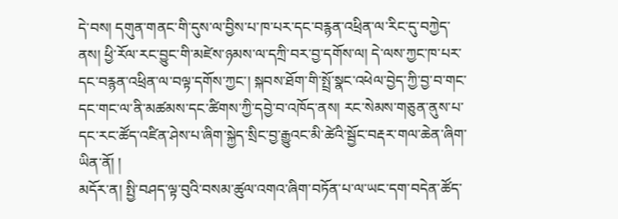དེ་བས། དགུན་གནང་གི་དུས་ལ་བྱིས་པ་ཁ་པར་དང་བརྙན་འཕྲིན་ལ་རིང་དུ་བཀྱེད་ནས། ཕྱི་རོལ་རང་བྱུང་གི་མཛེས་ཉམས་ལ་དཀྲི་བར་བྱ་དགོས་ལ། དེ་ལས་ཀྱང་ཁ་པར་དང་བརྙན་འཕྲིན་ལ་བལྟ་དགོས་ཀྱང་། སྐབས་ཐོག་གི་སྤྲོ་སྣང་འཕེལ་བྱེད་ཀྱི་བྱ་བ་གང་དང་གང་ལ་ནི་མཚམས་དང་ཚིགས་ཀྱི་དབྱེ་བ་འཁོད་ནས། རང་སེམས་གཅུན་ནུས་པ་དང་རང་ཚོད་འཛིན་ཤེས་པ་ཞིག་སྐྱེད་སྲིང་བྱ་རྒྱུའང་མི་ཚེའི་སྦྱོང་བརྡར་གལ་ཆེན་ཞིག་ཡིན་ནོ། །
མདོར་ན། སྤྱི་བཤད་ལྟ་བུའི་བསམ་ཚུལ་འགའ་ཞིག་བཏོན་པ་ལ་ཡང་དག་བདེན་ཚོད་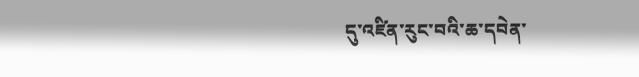དུ་འཛིན་རུང་བའི་ཆ་དབེན་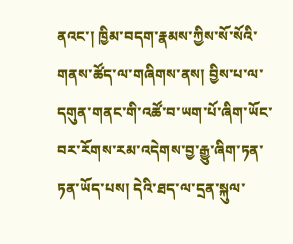ནའང་། ཁྱིམ་བདག་རྣམས་ཀྱིས་སོ་སོའི་གནས་ཚོད་ལ་གཞིགས་ནས། བྱིས་པ་ལ་དགུན་གནང་གི་འཚོ་བ་ཡག་པོ་ཞིག་ཡོང་བར་རོགས་རམ་འདེགས་བྱ་རྒྱུ་ཞིག་ཏན་ཏན་ཡོད་པས། དེའི་ཐད་ལ་དྲན་སྐུལ་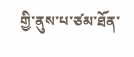གྱི་ནུས་པ་ཙམ་ཐོན་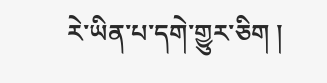རེ་ཡིན་པ་དགེ་གྱུར་ཅིག །